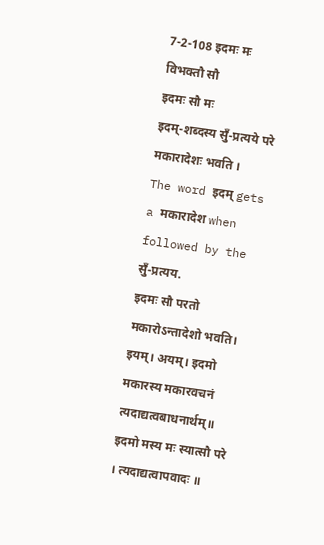7-2-108 इदमः मः विभक्तौ सौ
इदमः सौ मः
इदम्-शब्दस्य सुँ-प्रत्यये परे मकारादेशः भवति ।
The word इदम् gets a मकारादेश when followed by the सुँ-प्रत्यय.
इदमः सौ परतो मकारोऽन्तादेशो भवति। इयम्। अयम्। इदमो मकारस्य मकारवचनं त्यदाद्यत्वबाधनार्थम्॥
इदमो मस्य मः स्यात्सौ परे । त्यदाद्यत्वापवादः ॥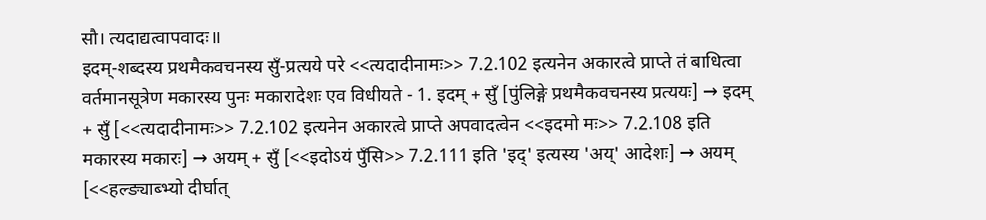सौ। त्यदाद्यत्वापवादः॥
इदम्-शब्दस्य प्रथमैकवचनस्य सुँ-प्रत्यये परे <<त्यदादीनामः>> 7.2.102 इत्यनेन अकारत्वे प्राप्ते तं बाधित्वा वर्तमानसूत्रेण मकारस्य पुनः मकारादेशः एव विधीयते - 1. इदम् + सुँ [पुंलिङ्गे प्रथमैकवचनस्य प्रत्ययः] → इदम् + सुँ [<<त्यदादीनामः>> 7.2.102 इत्यनेन अकारत्वे प्राप्ते अपवादत्वेन <<इदमो मः>> 7.2.108 इति मकारस्य मकारः] → अयम् + सुँ [<<इदोऽयं पुँसि>> 7.2.111 इति 'इद्' इत्यस्य 'अय्' आदेशः] → अयम् [<<हल्ङ्याब्भ्यो दीर्घात्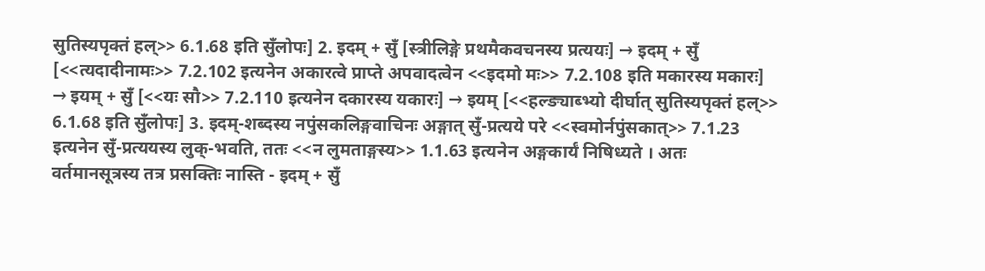सुतिस्यपृक्तं हल्>> 6.1.68 इति सुँलोपः] 2. इदम् + सुँ [स्त्रीलिङ्गे प्रथमैकवचनस्य प्रत्ययः] → इदम् + सुँ [<<त्यदादीनामः>> 7.2.102 इत्यनेन अकारत्वे प्राप्ते अपवादत्वेन <<इदमो मः>> 7.2.108 इति मकारस्य मकारः] → इयम् + सुँ [<<यः सौ>> 7.2.110 इत्यनेन दकारस्य यकारः] → इयम् [<<हल्ङ्याब्भ्यो दीर्घात् सुतिस्यपृक्तं हल्>> 6.1.68 इति सुँलोपः] 3. इदम्-शब्दस्य नपुंसकलिङ्गवाचिनः अङ्गात् सुँ-प्रत्यये परे <<स्वमोर्नपुंसकात्>> 7.1.23 इत्यनेन सुँ-प्रत्ययस्य लुक्-भवति, ततः <<न लुमताङ्गस्य>> 1.1.63 इत्यनेन अङ्गकार्यं निषिध्यते । अतः वर्तमानसूत्रस्य तत्र प्रसक्तिः नास्ति - इदम् + सुँ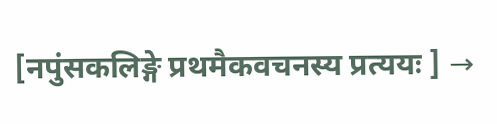[नपुंसकलिङ्गे प्रथमैकवचनस्य प्रत्ययः ] →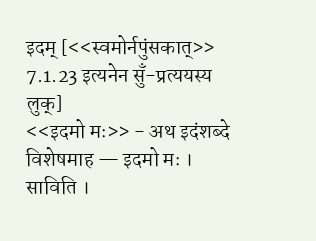इदम् [<<स्वमोर्नपुंसकात्>> 7.1.23 इत्यनेन सुँ-प्रत्ययस्य लुक्]
<<इदमो मः>> - अथ इदंशब्दे विशेषमाह — इदमो मः । साविति ।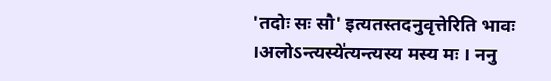'तदोः सः सौ' इत्यतस्तदनुवृत्तेरिति भावः ।अलोऽन्त्यस्ये॑त्यन्त्यस्य मस्य मः । ननु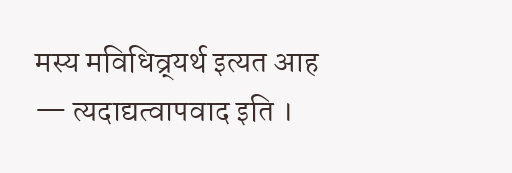मस्य मविधिव्र्यर्थ इत्यत आह — त्यदाद्यत्वापवाद इति ।